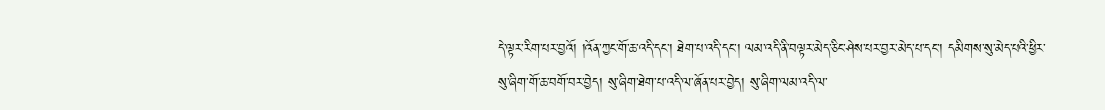དེ་ལྟར་རིག་པར་བྱའོ། །འོན་ཀྱང་གོ་ཆ་འདི་དང་། ཐེག་པ་འདི་དང་། ལམ་འདི་ནི་བལྟར་མེད་ཅིང་ཤེས་པར་བྱར་མེད་པ་དང་། དམིགས་སུ་མེད་པའི་ཕྱིར་སུ་ཞིག་གོ་ཆ་བགོ་བར་བྱེད། སུ་ཞིག་ཐེག་པ་འདི་ལ་ཞོན་པར་བྱེད། སུ་ཞིག་ལམ་འདི་ལ་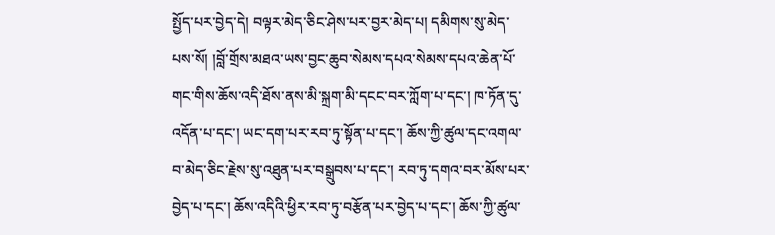སྤྱོད་པར་བྱེད་དེ། བལྟར་མེད་ཅིང་ཤེས་པར་བྱར་མེད་པ། དམིགས་སུ་མེད་པས་སོ། །བློ་གྲོས་མཐའ་ཡས་བྱང་ཆུབ་སེམས་དཔའ་སེམས་དཔའ་ཆེན་པོ་གང་གིས་ཆོས་འདི་ཐོས་ནས་མི་སྐྲག་མི་དངང་བར་ཀློག་པ་དང་། ཁ་ཏོན་དུ་འདོན་པ་དང་། ཡང་དག་པར་རབ་ཏུ་སྟོན་པ་དང་། ཆོས་ཀྱི་ཚུལ་དང་འགལ་བ་མེད་ཅིང་རྗེས་སུ་འཐུན་པར་བསྒྲུབས་པ་དང་། རབ་ཏུ་དགའ་བར་མོས་པར་བྱེད་པ་དང་། ཆོས་འདིའི་ཕྱིར་རབ་ཏུ་བརྩོན་པར་བྱེད་པ་དང་། ཆོས་ཀྱི་ཚུལ་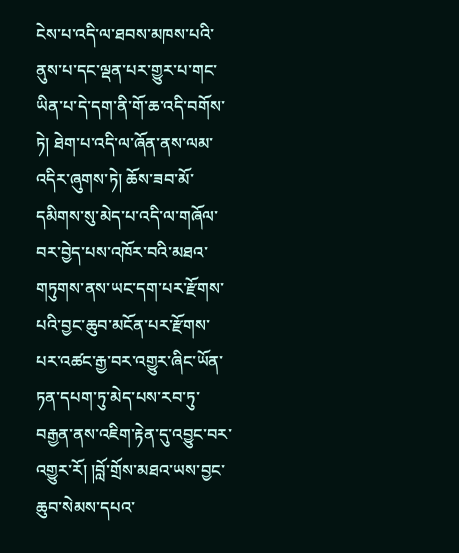ངེས་པ་འདི་ལ་ཐབས་མཁས་པའི་ནུས་པ་དང་ལྡན་པར་གྱུར་པ་གང་ཡིན་པ་དེ་དག་ནི་གོ་ཆ་འདི་བགོས་ཏེ། ཐེག་པ་འདི་ལ་ཞོན་ནས་ལམ་འདིར་ཞུགས་ཏེ། ཆོས་ཟབ་མོ་དམིགས་སུ་མེད་པ་འདི་ལ་གཞོལ་བར་བྱེད་པས་འཁོར་བའི་མཐའ་གཏུགས་ནས་ཡང་དག་པར་རྫོགས་པའི་བྱང་ཆུབ་མངོན་པར་རྫོགས་པར་འཚང་རྒྱ་བར་འགྱུར་ཞིང་ཡོན་ཏན་དཔག་ཏུ་མེད་པས་རབ་ཏུ་བརྒྱན་ནས་འཇིག་རྟེན་དུ་འབྱུང་བར་འགྱུར་རོ། །བློ་གྲོས་མཐའ་ཡས་བྱང་ཆུབ་སེམས་དཔའ་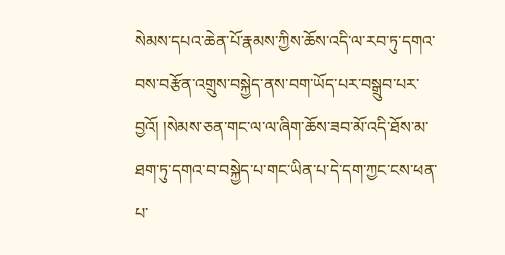སེམས་དཔའ་ཆེན་པོ་རྣམས་ཀྱིས་ཆོས་འདི་ལ་རབ་ཏུ་དགའ་བས་བརྩོན་འགྲུས་བསྐྱེད་ནས་བག་ཡོད་པར་བསྒྲུབ་པར་བྱའོ། །སེམས་ཅན་གང་ལ་ལ་ཞིག་ཆོས་ཟབ་མོ་འདི་ཐོས་མ་ཐག་ཏུ་དགའ་བ་བསྐྱེད་པ་གང་ཡིན་པ་དེ་དག་ཀྱང་ངས་ཕན་པ་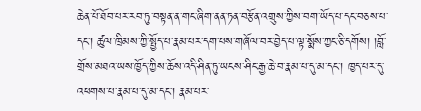ཆེན་པོ་ཐོབ་པར་རབ་ཏུ་བསྟན་ན་གང་ཞིག་ནན་ཏན་བརྩོན་འགྲུས་ཀྱིས་བག་ཡོད་པ་དང་བཅས་པ་དང་། ཚུལ་ཁྲིམས་ཀྱི་སྤྱོད་པ་རྣམ་པར་དག་པས་གཞོལ་བར་བྱེད་པ་ལྟ་སྨོས་ཀྱང་ཅི་དགོས། །བློ་གྲོས་མཐའ་ཡས་ཁྱོད་ཀྱིས་ཆོས་འདི་ཤིན་ཏུ་ཡངས་ཤིང་རྒྱ་ཆེ་བ་རྣམ་པ་དུ་མ་དང་། ཁྱད་པར་དུ་འཕགས་པ་རྣམ་པ་དུ་མ་དང་། རྣམ་པར་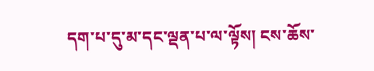དག་པ་དུ་མ་དང་ལྡན་པ་ལ་ལྟོས། ངས་ཆོས་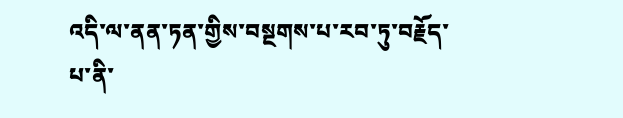འདི་ལ་ནན་ཏན་གྱིས་བསྔགས་པ་རབ་ཏུ་བརྗོད་པ་ནི་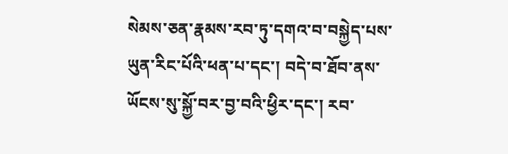སེམས་ཅན་རྣམས་རབ་ཏུ་དགའ་བ་བསྐྱེད་པས་ཡུན་རིང་པོའི་ཕན་པ་དང་། བདེ་བ་ཐོབ་ནས་ཡོངས་སུ་སྐྱོ་བར་བྱ་བའི་ཕྱིར་དང་། རབ་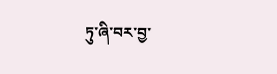ཏུ་ཞི་བར་བྱ་